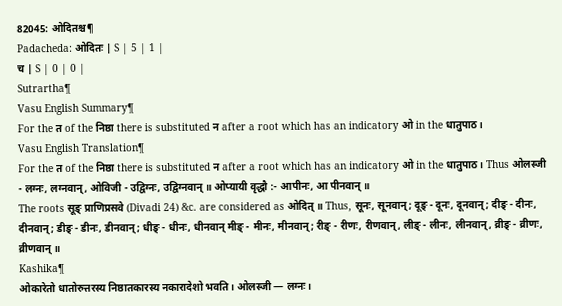82045: ओदितश्च¶
Padacheda: ओदितः | S | 5 | 1 |
च | S | 0 | 0 |
Sutrartha¶
Vasu English Summary¶
For the त of the निष्ठा there is substituted न after a root which has an indicatory ओ in the धातुपाठ।
Vasu English Translation¶
For the त of the निष्ठा there is substituted न after a root which has an indicatory ओ in the धातुपाठ। Thus ओलस्जी - लग्नः, लग्नवान्, ओविजी - उद्विग्नः, उद्विग्नवान् ॥ ओप्यायी वृद्धौ :- आपीनः, आ पीनवान् ॥
The roots सूङ् प्राणिप्रसवे (Divadi 24) &c. are considered as ओदित् ॥ Thus, सूनः, सूनवान्; दूङ् - दूनः, दूनवान्; दीङ् - दीनः, दीनवान्; डीङ् - डीनः, डीनवान्; धीङ् - धीनः, धीनवान् मीङ् - मीनः, मीनवान्; रीङ् - रीणः, रीणवान्, लीङ् - लीनः, लीनवान्, व्रीङ् - व्रीणः, व्रीणवान् ॥
Kashika¶
ओकारेतो धातोरुत्तरस्य निष्ठातकारस्य नकारादेशो भवति। ओलस्जी — लग्नः।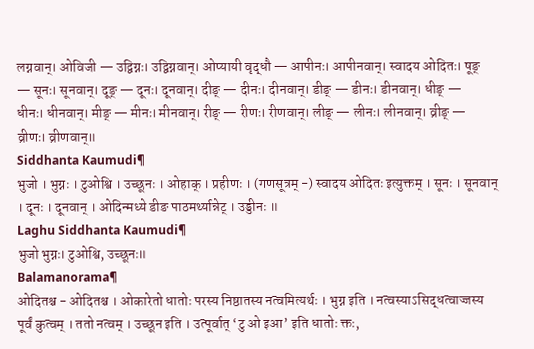लग्नवान्। ओविजी — उद्विग्नः। उद्विग्नवान्। ओप्यायी वृद्धौ — आपीनः। आपीनवान्। स्वादय ओदितः। षूङ् — सूनः। सूनवान्। दूङ् — दूनः। दूनवान्। दीङ् — दीनः। दीनवान्। डीङ् — डीनः। डीनवान्। धीङ् — धीनः। धीनवान्। मीङ् — मीनः। मीनवान्। रीङ् — रीणः। रीणवान्। लीङ् — लीनः। लीनवान्। व्रीङ् — व्रीणः। व्रीणवान्॥
Siddhanta Kaumudi¶
भुजो । भुग्नः । टुओश्वि । उच्छूनः । ओहाक् । प्रहीणः । (गणसूत्रम् -) स्वादय ओदितः इत्युक्तम् । सूनः । सूनवान् । दूनः । दूनवान् । ओदिन्मध्ये डीङ पाठमर्थ्यान्नेट् । उड्डीनः ॥
Laghu Siddhanta Kaumudi¶
भुजो भुग्नः। टुओश्वि, उच्छूनः॥
Balamanorama¶
ओदितश्च - ओदितश्च । ओकारेतो धातोः परस्य निष्ठातस्य नत्वमित्यर्थः । भुग्न इति । नत्वस्याऽसिद्धत्वाज्जस्य पूर्वं कुत्वम् । ततो नत्वम् । उच्छून इति । उत्पूर्वात् ‘टु ओ इआ’ इति धातोः क्तः,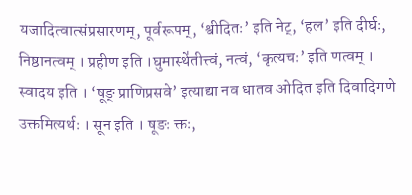यजादित्वात्संप्रसारणम्, पूर्वरूपम्, ‘श्वीदितः’ इति नेट्, ‘हल’ इति दीर्घः, निष्ठानत्वम् । प्रहीण इति ।घुमास्थे॑तीत्त्वं, नत्वं, ‘कृत्यचः’ इति णत्वम् । स्वादय इति । ‘षूङ् प्राणिप्रसवे’ इत्याद्या नव धातव ओदित इति दिवादिगणे उक्तमित्यर्थः । सून इति । षूङः क्तः,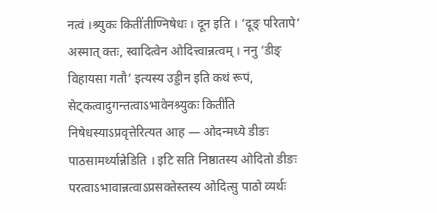नत्वं ।श्र्युकः किती॑तीण्निषेधः । दून इति । ‘दूङ् परितापे’ अस्मात् क्तः, स्वादित्वेन ओदित्त्वान्नत्वम् । ननु ‘डीङ् विहायसा गतौ’ इत्यस्य उड्डीन इति कथं रूपं, सेट्कत्वादुगन्तत्वाऽभावेनश्र्युकः किती॑ति निषेधस्याऽप्रवृत्तेरित्यत आह — ओदन्मध्ये डीङः पाठसामर्थ्यान्नेडिति । इटि सति निष्ठातस्य ओदितो डीङः परत्वाऽभावान्नत्वाऽप्रसक्तेस्तस्य ओदित्सु पाठो व्यर्थः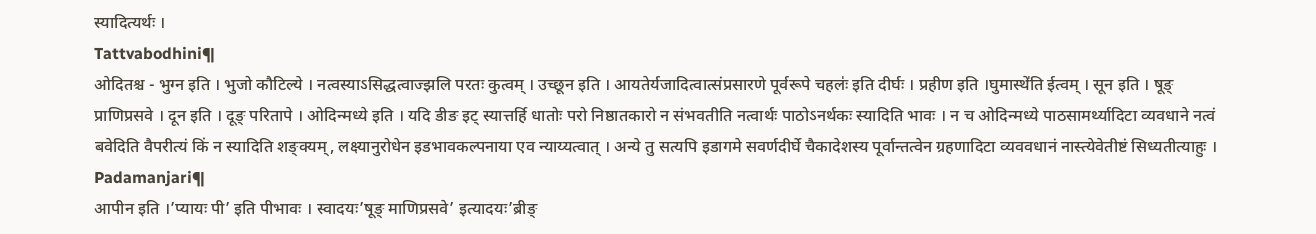स्यादित्यर्थः ।
Tattvabodhini¶
ओदितश्च - भुग्न इति । भुजो कौटिल्ये । नत्वस्याऽसिद्धत्वाज्झलि परतः कुत्वम् । उच्छून इति । आयतेर्यजादित्वात्संप्रसारणे पूर्वरूपे चहलः॑ इति दीर्घः । प्रहीण इति ।घुमास्थे॑ति ईत्वम् । सून इति । षूङ् प्राणिप्रसवे । दून इति । दूङ् परितापे । ओदिन्मध्ये इति । यदि डीङ इट् स्यात्तर्हि धातोः परो निष्ठातकारो न संभवतीति नत्वार्थः पाठोऽनर्थकः स्यादिति भावः । न च ओदिन्मध्ये पाठसामर्थ्यादिटा व्यवधाने नत्वं बवेदिति वैपरीत्यं किं न स्यादिति शङ्क्यम्, लक्ष्यानुरोधेन इडभावकल्पनाया एव न्याय्यत्वात् । अन्ये तु सत्यपि इडागमे सवर्णदीर्घे चैकादेशस्य पूर्वान्तत्वेन ग्रहणादिटा व्यववधानं नास्त्येवेतीष्टं सिध्यतीत्याहुः ।
Padamanjari¶
आपीन इति ।’प्यायः पी’ इति पीभावः । स्वादयः’षूङ् माणिप्रसवे’ इत्यादयः’ब्रीङ्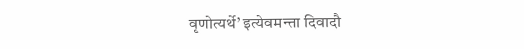वृणोत्यर्थे’ इत्येवमन्ता दिवादौ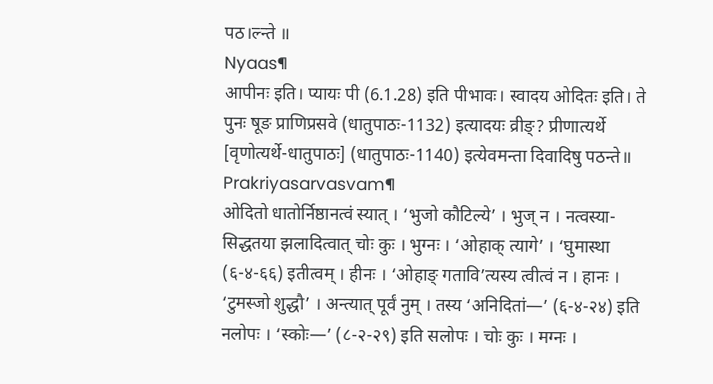पठ।ल्न्ते ॥
Nyaas¶
आपीनः इति। प्यायः पी (6.1.28) इति पीभावः। स्वादय ओदितः इति। ते पुनः षूङ प्राणिप्रसवे (धातुपाठः-1132) इत्यादयः व्रीङ्? प्रीणात्यर्थे [वृणोत्यर्थे-धातुपाठः] (धातुपाठः-1140) इत्येवमन्ता दिवादिषु पठन्ते॥
Prakriyasarvasvam¶
ओदितो धातोर्निष्ठानत्वं स्यात् । ‘भुजो कौटिल्ये’ । भुज् न । नत्वस्या- सिद्धतया झलादित्वात् चोः कुः । भुग्नः । ‘ओहाक् त्यागे’ । ‘घुमास्था (६-४-६६) इतीत्वम् । हीनः । ‘ओहाङ् गतावि’त्यस्य त्वीत्वं न । हानः । ‘टुमस्जो शुद्धौ’ । अन्त्यात् पूर्वं नुम् । तस्य ‘अनिदितां—’ (६-४-२४) इति नलोपः । ‘स्कोः—’ (८-२-२९) इति सलोपः । चोः कुः । मग्नः ।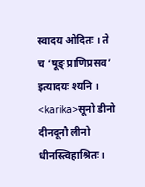स्वादय ओदितः । ते च ‘षूङ् प्राणिप्रसव’ इत्यादयः श्यनि । <karika>सूनो डीनो दीनदूनौ लीनो धीनस्त्विहाश्रितः ।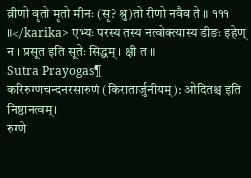व्रीणो वृतो मृतो मीनः (सृ? श्रु)तो रीणो नवैव ते ॥ १११ ॥</karika> एभ्यः परस्य तस्य नत्वोक्त्यास्य डीङः इहेण् न । प्रसूत इति सूतेः सिद्धम् । क्षी त ॥
Sutra Prayogas¶
करिरुग्णचन्दनरसारुणं (किरातार्जुनीयम्): ओदितश्च इति निष्ठानत्वम्।
रुग्णे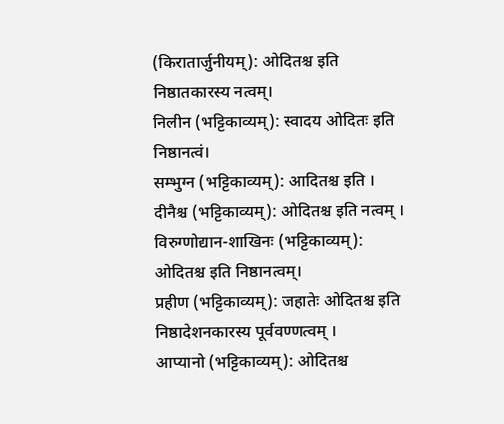(किरातार्जुनीयम्): ओदितश्च इति निष्ठातकारस्य नत्वम्।
निलीन (भट्टिकाव्यम्): स्वादय ओदितः इति निष्ठानत्वं।
सम्भुग्न (भट्टिकाव्यम्): आदितश्च इति ।
दीनैश्च (भट्टिकाव्यम्): ओदितश्च इति नत्वम् ।
विरुग्णोद्यान-शाखिनः (भट्टिकाव्यम्): ओदितश्च इति निष्ठानत्वम्।
प्रहीण (भट्टिकाव्यम्): जहातेः ओदितश्च इति निष्ठादेशनकारस्य पूर्ववण्णत्वम् ।
आप्यानो (भट्टिकाव्यम्): ओदितश्च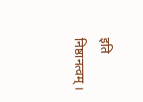इति निष्ठानत्वम् ।